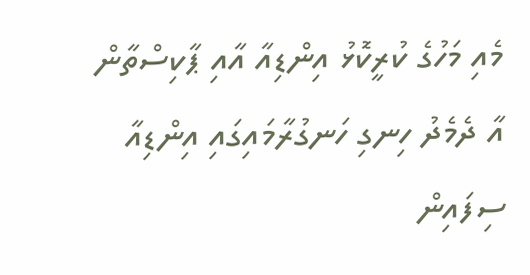މެއި މަހުގެ ކުރީކޮޅު އިންޑިއާ އާއި ޕާކިސްތާން އާ ދެމެދު ހިނގި ހަނގުރާމައިގައި އިންޑިއާ ސިފައިން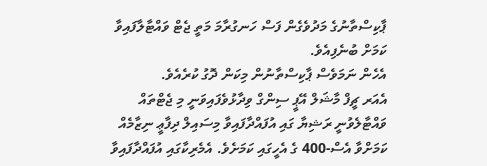ޕާކިސްތާނުގެ މަދުވެގެން ފަސް ހަނގުރާމަ މަތީ ޖެޓް ވައްޓާލާފައިވާ ކަމަށް ބުނެފިއެވެ.
އެހެން ނަމަވެސް ޕާކިސްތާނުން މިކަން ދޮގު ކުރެއެވެ.
އެއަރ ޗީފް މާޝަލް އޭޕީ ސިންގް ވިދާޅުވެފައިވަނީ މި ޖެޓްތައް ވައްޓާލެވުނީ ރަޝިޔާ ގައި އުފައްދާފައިވާ މިސައިލް ދިފާޢީ ނިޒާމެއް ކަމަށްވާ އެސް-400 ގެ އެހީގައި ކަމަށެވެ. އެމެރިކާގައި އުފައްދާފައިވާ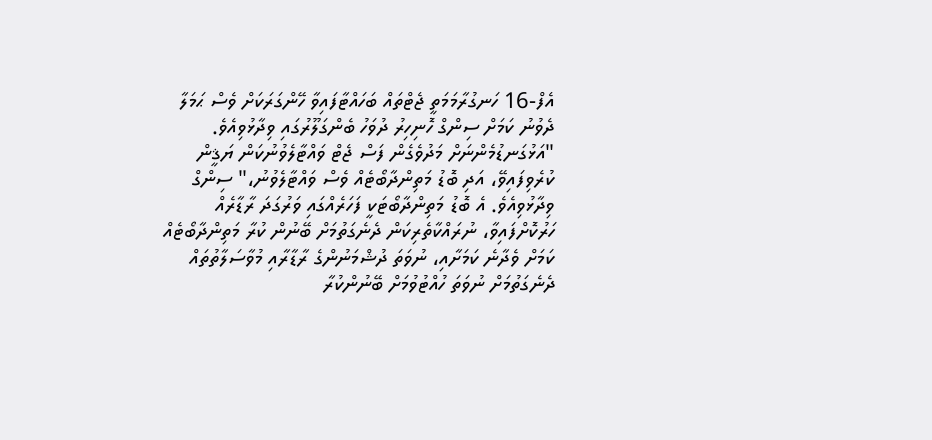އެފް-16 ހަނގުރާމަމަތީ ޖެޓްތައް ބަހައްޓާފައިވާ ހޭންގަރަކަށް ވެސް ޙަމަލާ ދެވުނު ކަމަށް ސިންގް ހޮނިހިރު ދުވަހު ބެންގަލޫރުގައި ވިދާޅުވިއެވެ.
"އަޅުގަނޑުމެންނަށް މަދުވެގެން ފަސް ޖެޓް ވައްޓާލެވުނުކަން ޔަޤީން ކުރެވިފައިވޭ، އަދި ބޮޑު މަތިންދާބޯޓެއް ވެސް ވައްޓާލެވުނު،" ސިންގް ވިދާޅުވިއެވެ. އެ ބޮޑު މަތިންދާބޯޓަކީ ފަހަރެއްގައި ވަރުގަދަ ރާޑާރެއް ހަރުކޮށްފައިވާ، ނުރައްކާތެރިކަން ދެނެގަތުމަށް ބޭނުން ކުރާ މަތިންދާބޯޓެއް ކަމަށް ވެދާނެ ކަމަށާއި، ނުވަތަ ދުޝްމަނުންގެ ރާޑާރާއި މުވާސަލާތުތައް ދެނެގަތުމަށް ނުވަތަ ހުއްޓުވުމަށް ބޭނުންކުރާ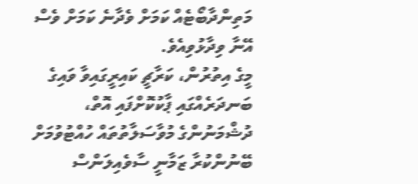މަތިންދާބޯޓެއް ކަމަށް ވެދާނެ ކަމަށް ވެސް އޭނާ ވިދާޅުވިއެވެ.
މީގެ އިތުރުން، ކަރާޗީ ކައިރީގައިވާ ވައިގެ ބަނދަރެއްގައި ޕާކުކޮށްފައި އޮތް، ދުޝްމަނުންގެ މުވާސަލާތުތައް ހުއްޓުވުމަށް ބޭނުންކުރާ ޒަމާނީ ސާވެއިލަންސް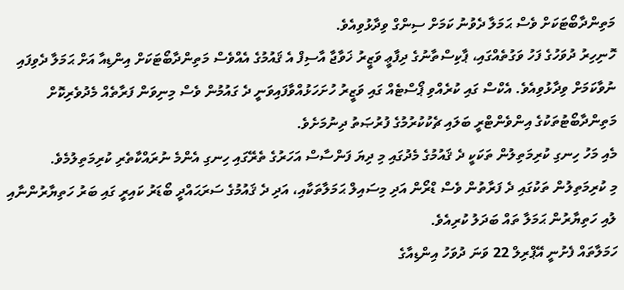މަތިންދާބޯޓަކަށް ވެސް ޙަމަލާ ދެވުނު ކަމަށް ސިންގް ވިދާޅުވިއެވެ.
ހޮނިހިރު ދުވަހުގެ ފަހު ވަގުތެއްގައި، ޕާކިސްތާނުގެ ދިފާޢީ ވަޒީރު ޚަވާޖާ އާސިފް އެ ޤައުމުގެ އެއްވެސް މަތިންދާބޯޓަކަށް އިންޑިއާ އަށް ޙަމަލާ ދެވިފައި ނުވާކަމަށް ވިދާޅުވިއެވެ. އެކްސް ގައި ކުރެއްވި ޕޯސްޓެއް ގައި ވަޒީރު ހުށަހަޅުއްވާފައިވަނީ ދެ ގައުމުން ވެސް މިނިވަން ފަރާތެއް މެދުވެރިކޮށް މަތިންދާބޯޓުތަކުގެ އިންވެންޓްރީ ބަލައި ޗެކުކުރުމުގެ ފުރުޞަތު ދިނުމަށެވެ.
މެއި މަހު ހިނގި ކުރިމަތިލުން ތަކަކީ ދެ ޤައުމުގެ މެދުގައި މި ދިޔަ ފަންސާސް އަހަރުގެ ތެރޭގައި ހިނގި އެންމެ ނުރައްކާތެރި ކުރިމަތިލުމެވެ.
މި ކުރިމަތިލުން ތަކުގައި ދެ ފަރާތުން ވެސް ޑްރޯން އަދި މިސައިލް ޙަމަލާތަކާއި، އަދި ދެ ޤައުމުގެ ސަރަޙައްދީ ބޯޑަރު ކައިރީ ގައި ބަރު ހަތިޔާރުންނާއި ލުއި ހަތިޔާރުން ޙަމަލާ ތައް ބަދަލު ކުރިއެވެ.
ހަމަލާތައް ފެށުނީ އޭޕްރިލް 22 ވަނަ ދުވަހު އިންޑިއާގެ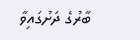ބާރުގެ ދަށުގައިވާ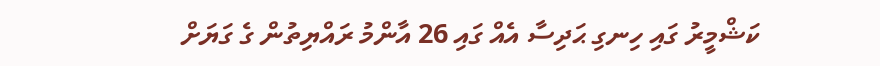ކަޝްމީރު ގައި ހިނގި ޙަދިސާ އެއް ގައި 26 އާންމު ރައްޔިތުން ގެ ގަޔަށް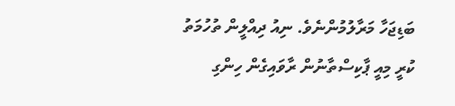ބަޑިޖަހާ މަރާލުމުންނެވެ. ނިއު ދިއްލީން ތުހުމަތު ކުރީ މިއީ ޕާކިސްތާނުން ރާވައިގެން ހިންގި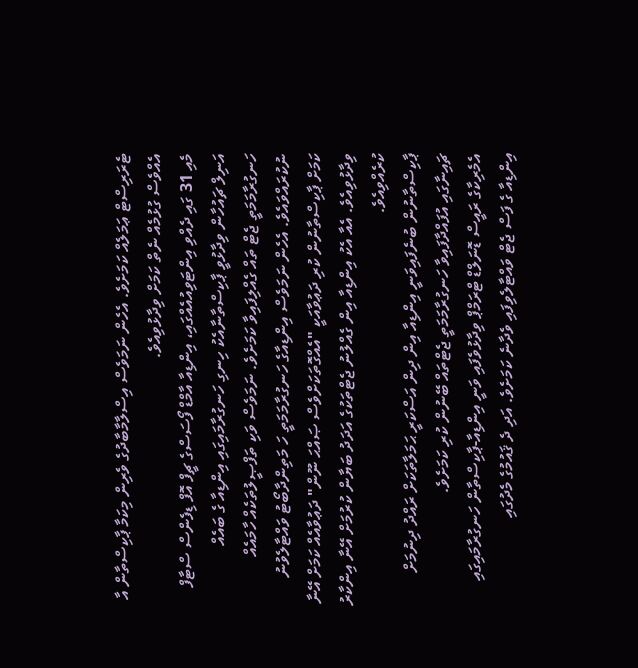ޓެރަރިސްޓް ޢަމަލެއް ކަމަށެވެ. އެހެން ނަމަވެސް އިސްލާމާބާދުގެ ވެރިން މިކަމާ ޕާކިސްތާން އާ އެއްވެސް ގުޅުމެއް ނެތް ކަމަށް ވިދާޅުވިއެވެ.
މެއި 31 ގައި ދެއްވި އިންޓަވިއުއެއްގައި، އިންޑިއާ އާމްޑް ފޯސަސްގެ ޗީފް އޮފް ޑިފެންސް ސްޓާފް އަނިލް ޗައުހާން ވިދާޅުވީ ޕާކިސްތާނާއެކު ހިނގި ހަނގުރާމައިގައި އިންޑިއާ ގެ ބައެއް ހަނގުރާމަމަތީ ޖެޓް ތައް ގެއްލިފައިވާ ކަމަށެވެ. ނަމަވެސް ވަކި ތަފްޞީލުތަކެއް ހާމައެއް ނުކުރައްވައެވެ. އެހެން ނަމަވެސް އިންޑިއާގެ ހަނގުރާމަމަތީ ހަ މަތިންދާބޯޓު ވައްޓާލެވުނު ކަމަށް ޕާކިސްތާނުން ކުރި ދަޢުވާއަކީ "އެއްގޮތަކަށްވެސް ޞައްޙަ ނޫން" ދަޢުވާއެއް ކަމަށް އޭނާ ވިދާޅުވިއެވެ. އެއާ އެކު އިންޑިއާ އިން ގެއްލުނު ޖެޓްތަކުގެ އަދަދު ބަޔާން ކުރުމަށް އޭނާ އިންކާރު ކުރެއްވިއެވެ.
ޕާކިސްތާނުން ބުނެފައިވަނީ އިންޑިއާ އިން ދިން އަސްކަރީ ޙަމަލާތަކަށް ރައްދު ދިނުމަށް ޗައިނާގައި އުފައްދާފައިވާ ހަނގުރާމަމަތީ ޖެޓްތައް ބޭނުން ކުރި ކަމަށެވެ.
އެމެރިކާގެ ރައީސް ޑޮނަލްޑް ޓްރަމްޕް ވިދާޅުވެފައި ވަނީ އިންޑިއާ-ޕާކިސްތާން ހަނގުރާމައިގައި އިންޑިއާ ގެ ފަސް ޖެޓް ވައްޓާލެވިފައި ވެދާނެ ކަމަށެވެ. އަދި ދެ ޤައުމުގެ މެދުގައި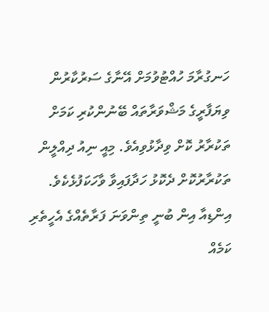ހަނގުރާމަ ހުއްޓުވުމަށް އޭނާގެ ސަރުކާރުން ވިޔަފާރީގެ މަޝްވަރާތައް ބޭނުންކުރި ކަމަށް ތަކުރާރު ކޮށް ވިދާޅުވިއެވެ. މިއީ ނިއު ދިއްލީން ތަކުރާރުކޮށް ދެކޮޅު ހަދާފައިވާ ވާހަކަފުޅެކެވެ. އިންޑިއާ އިން ބުނީ ތިންވަނަ ފަރާތެއްގެ އެހީތެރި ކަމެއް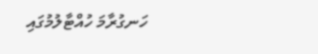ހަނގުރާމަ ހުއްޓާލުމުގައި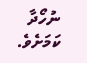ނުހޯދާ ކަމަށެވެ.